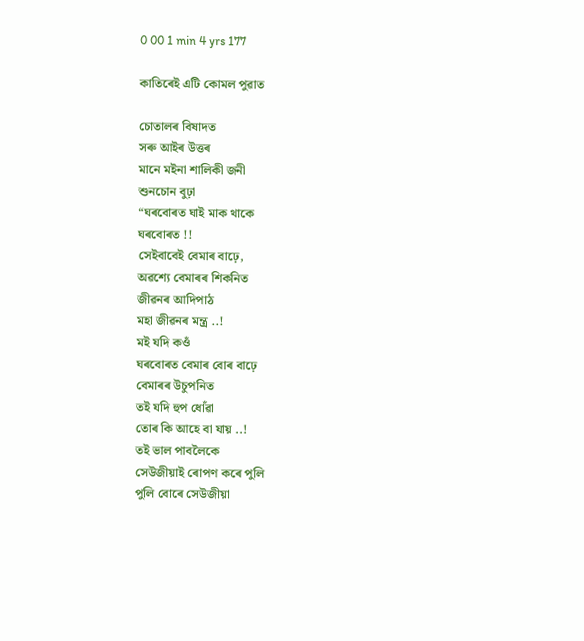0 00 1 min 4 yrs 177

কাতিৰেই এটি কোমল পুৱাত

চোতালৰ বিষাদত
সৰু আইৰ উত্তৰ
মানে মইনা শালিকী জনী
শুনচোন বুঢ়া
“ঘৰবোৰত ঘাই মাক থাকে
ঘৰবোৰত !!
সেইবাবেই বেমাৰ বাঢ়ে,
অৱশ্যে বেমাৰৰ শিকনিত
জীৱনৰ আদিপাঠ
মহা জীৱনৰ মন্ত্ৰ ..!
মই যদি কওঁ‌
ঘৰবোৰত বেমাৰ বোৰ বাঢ়ে
বেমাৰৰ উচুপনিত
তই যদি হুপ ধোঁ‌ৱা
তোৰ কি আহে বা যায় ..!
তই ভাল পাবলৈকে
সেউজীয়াই ৰোপণ কৰে পুলি
পুলি বোৰে সেউজীয়া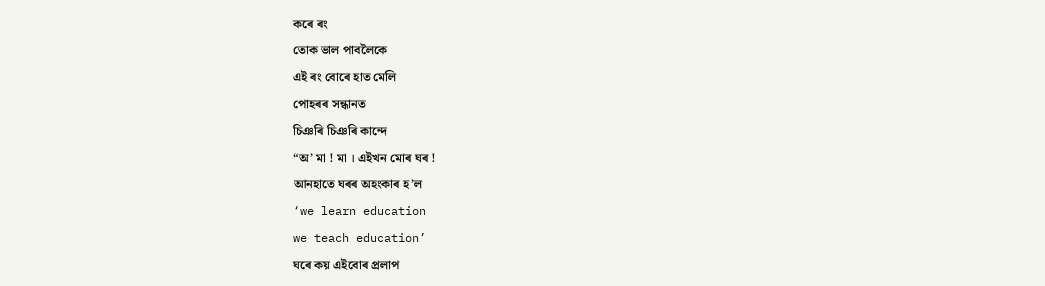কৰে ৰং
তোক ভাল পাবলৈকে
এই ৰং বোৰে হাত মেলি
পোহৰৰ সন্ধানত
চিঞৰি চিঞৰি কান্দে
“অ’ মা ! মা । এইখন মোৰ ঘৰ !
আনহাতে ঘৰৰ অহংকাৰ হ’ল
‘we learn education
we teach education’
ঘৰে কয় এইবোৰ প্ৰলাপ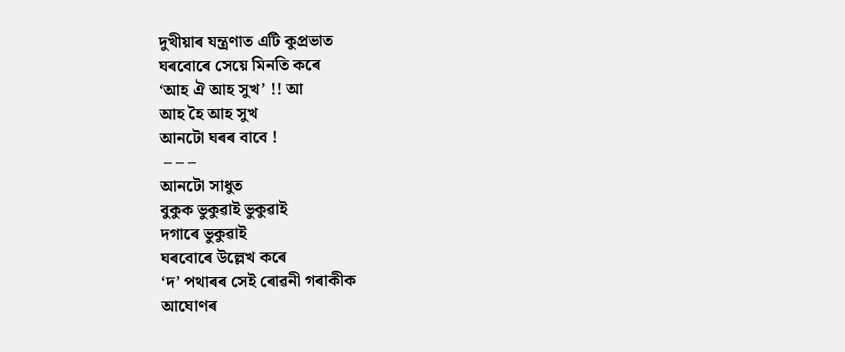দুখীয়াৰ যন্ত্ৰণাত এটি কুপ্ৰভাত
ঘৰবোৰে সেয়ে মিনতি কৰে
‘আহ ঐ আহ সুখ’ !! আ
আহ হৈ আহ সুখ
আনটো ঘৰৰ বাবে !
 – – –
আনটো সাধুত
বুকুক ভুকুৱাই ভুকুৱাই
দগাৰে ভুকুৱাই
ঘৰবোৰে উল্লেখ কৰে
‘দ’ পথাৰৰ সেই ৰোৱনী গৰাকীক
আঘোণৰ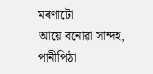মৰণাটো
আয়ে বনোৱা সান্দহ, পানীপিঠা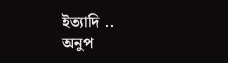ইত্যাদি ..
অনুপ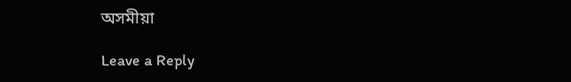অসমীয়া

Leave a Reply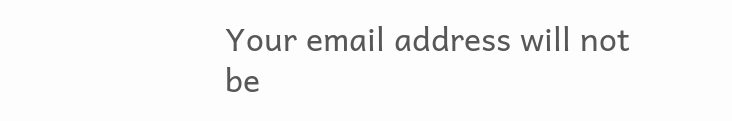Your email address will not be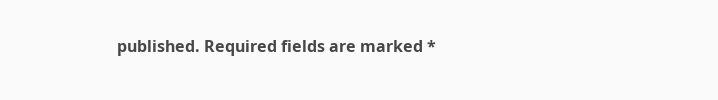published. Required fields are marked *